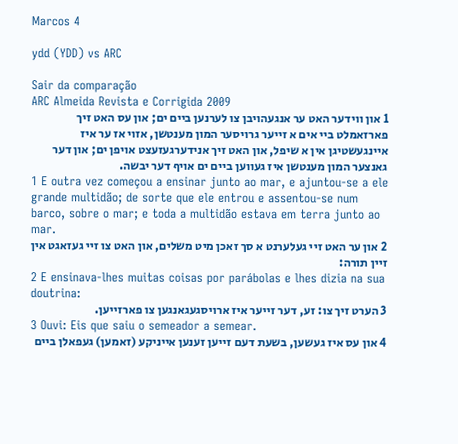Marcos 4

ydd (YDD) vs ARC

Sair da comparação
ARC Almeida Revista e Corrigida 2009
1 און ווידער האט ער אנגעהויבן צו לערנען ביים ים; און עס האט זיך פארזאמלט ביי אים א זייער גרויסער המון מענטשן, אזוי אז ער איז איינגעשטיגן אין א שיפל, און האט זיך אנידערגעזעצט אויפן ים; און דער גאנצער המון מענטשן איז געווען ביים ים אויף דער יבשה.
1 E outra vez começou a ensinar junto ao mar, e ajuntou-se a ele grande multidão; de sorte que ele entrou e assentou-se num barco, sobre o mar; e toda a multidão estava em terra junto ao mar.
2 און ער האט זיי געלערנט א סך זאכן מיט משלים, און האט צו זיי געזאגט אין זיין תורה:
2 E ensinava-lhes muitas coisas por parábolas e lhes dizia na sua doutrina:
3 הערט זיך צו: זע, דער זייער איז ארויסגעגאנגען צו פארזייען.
3 Ouvi: Eis que saiu o semeador a semear.
4 און עס איז געשען, בשעת דעם זייען זענען אייניקע (זאמען) געפאלן ביים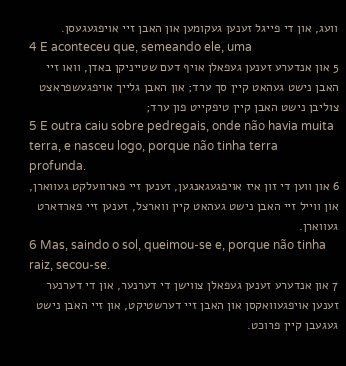וועג, און די פייגל זענען געקומען און האבן זיי אויפגעגעסן.
4 E aconteceu que, semeando ele, uma
5 און אנדערע זענען געפאלן אויף דעם שטייניקן באדן, וואו זיי האבן נישט געהאט קיין סך ערד; און האבן גלייך אויפגעשפראצט צוליבן נישט האבן קיין טיפקייט פון ערד;
5 E outra caiu sobre pedregais, onde não havia muita terra, e nasceu logo, porque não tinha terra profunda.
6 און ווען די זון איז אויפגעגאנגען, זענען זיי פארוועלקט געווארן, און ווייל זיי האבן נישט געהאט קיין ווארצל, זענען זיי פארדארט געווארן.
6 Mas, saindo o sol, queimou-se e, porque não tinha raiz, secou-se.
7 און אנדערע זענען געפאלן צווישן די דערנער, און די דערנער זענען אויפגעוואקסן און האבן זיי דערשטיקט, און זיי האבן נישט געגעבן קיין פרוכט.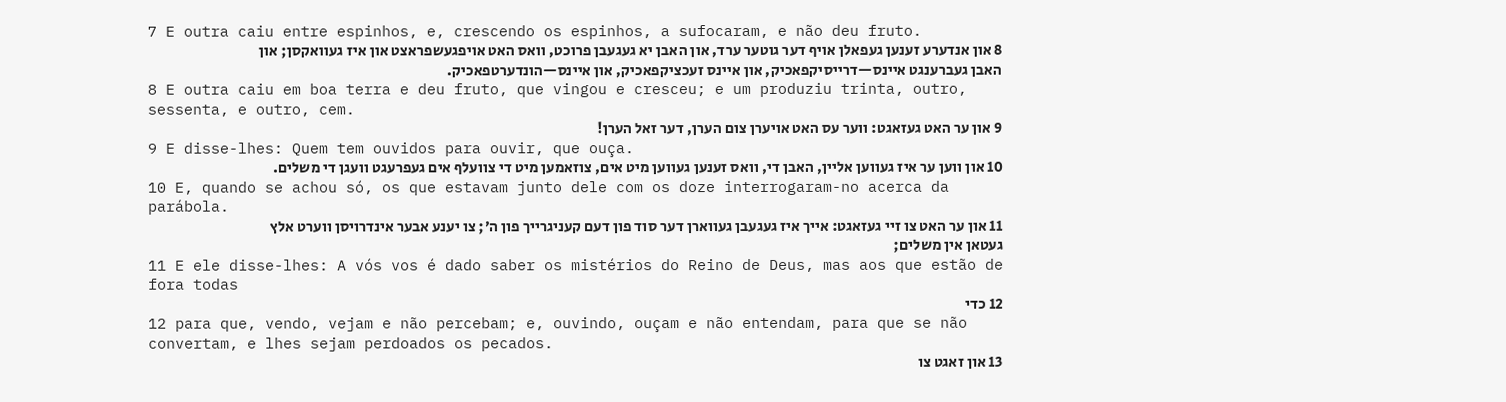7 E outra caiu entre espinhos, e, crescendo os espinhos, a sufocaram, e não deu fruto.
8 און אנדערע זענען געפאלן אויף דער גוטער ערד, און האבן יא געגעבן פרוכט, וואס האט אויפגעשפראצט און איז געוואקסן; און האבן געברענגט איינס—דרייסיקפאכיק, און איינס זעכציקפאכיק, און איינס—הונדערטפאכיק.
8 E outra caiu em boa terra e deu fruto, que vingou e cresceu; e um produziu trinta, outro, sessenta, e outro, cem.
9 און ער האט געזאגט: ווער עס האט אויערן צום הערן, דער זאל הערן!
9 E disse-lhes: Quem tem ouvidos para ouvir, que ouça.
10 און ווען ער איז געווען אליין, האבן די, וואס זענען געווען מיט אים, צוזאמען מיט די צוועלף אים געפרעגט וועגן די משלים.
10 E, quando se achou só, os que estavam junto dele com os doze interrogaram-no acerca da parábola.
11 און ער האט צו זיי געזאגט: אייך איז געגעבן געווארן דער סוד פון דעם קעניגרייך פון ה׳; צו יענע אבער אינדרויסן ווערט אלץ געטאן אין משלים;
11 E ele disse-lhes: A vós vos é dado saber os mistérios do Reino de Deus, mas aos que estão de fora todas
12 כדי
12 para que, vendo, vejam e não percebam; e, ouvindo, ouçam e não entendam, para que se não convertam, e lhes sejam perdoados os pecados.
13 און זאגט צו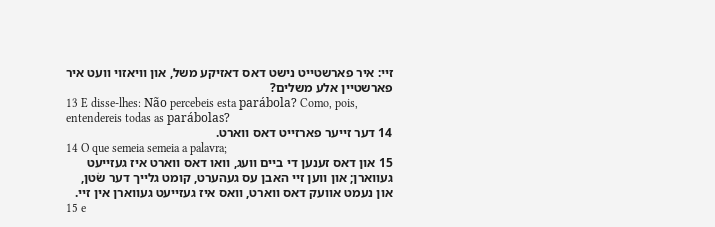זיי: איר פארשטייט נישט דאס דאזיקע משל, און וויאזוי וועט איר פארשטיין אלע משלים?
13 E disse-lhes: Não percebeis esta parábola? Como, pois, entendereis todas as parábolas?
14 דער זייער פארזייט דאס ווארט.
14 O que semeia semeia a palavra;
15 און דאס זענען די ביים וועג, וואו דאס ווארט איז געזייעט געווארן; און ווען זיי האבן עס געהערט, קומט גלייך דער שׂטן, און נעמט אוועק דאס ווארט, וואס איז געזייעט געווארן אין זיי.
15 e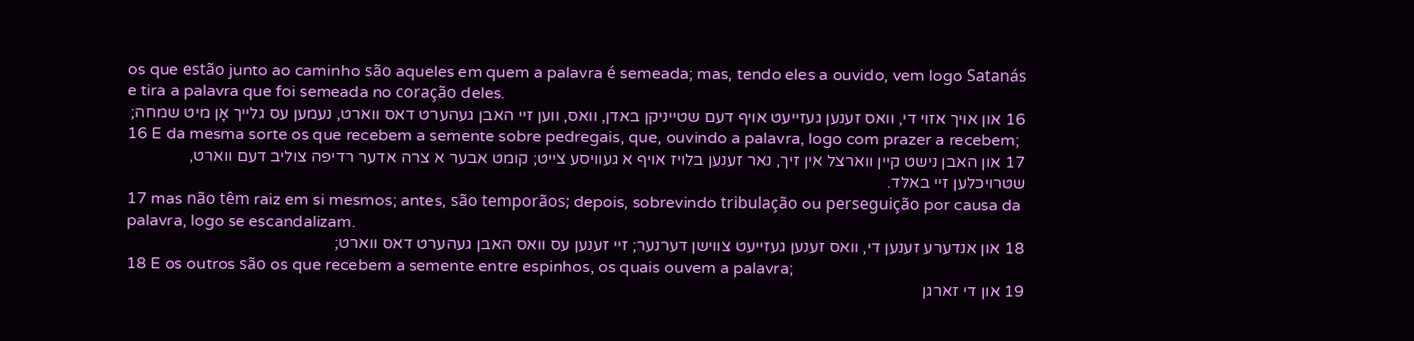os que estão junto ao caminho são aqueles em quem a palavra é semeada; mas, tendo eles a ouvido, vem logo Satanás e tira a palavra que foi semeada no coração deles.
16 און אויך אזוי די, וואס זענען געזייעט אויף דעם שטייניקן באדן, וואס, ווען זיי האבן געהערט דאס ווארט, נעמען עס גלייך אָן מיט שמחה;
16 E da mesma sorte os que recebem a semente sobre pedregais, que, ouvindo a palavra, logo com prazer a recebem;
17 און האבן נישט קיין ווארצל אין זיך, נאר זענען בלויז אויף א געוויסע צייט; קומט אבער א צרה אדער רדיפה צוליב דעם ווארט, שטרויכלען זיי באלד.
17 mas não têm raiz em si mesmos; antes, são temporãos; depois, sobrevindo tribulação ou perseguição por causa da palavra, logo se escandalizam.
18 און אנדערע זענען די, וואס זענען געזייעט צווישן דערנער; זיי זענען עס וואס האבן געהערט דאס ווארט;
18 E os outros são os que recebem a semente entre espinhos, os quais ouvem a palavra;
19 און די זארגן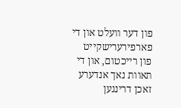פון דער וועלט און די פארפירערישקייט פון רייכטום, און די תאוות נאך אנדערע זאכן דרינגען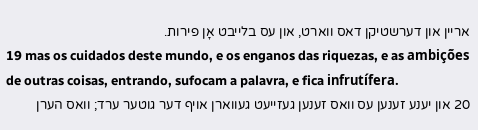אריין און דערשטיקן דאס ווארט, און עס בלייבט אָן פירות.
19 mas os cuidados deste mundo, e os enganos das riquezas, e as ambições de outras coisas, entrando, sufocam a palavra, e fica infrutífera.
20 און יענע זענען עס וואס זענען געזייעט געווארן אויף דער גוטער ערד; וואס הערן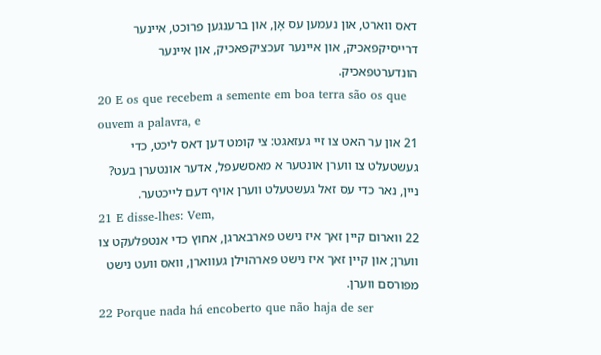דאס ווארט, און נעמען עס אָן, און ברענגען פרוכט, איינער דרייסיקפאכיק, און איינער זעכציקפאכיק, און איינער הונדערטפאכיק.
20 E os que recebem a semente em boa terra são os que ouvem a palavra, e
21 און ער האט צו זיי געזאגט: צי קומט דען דאס ליכט, כדי געשטעלט צו ווערן אונטער א מאסשעפל, אדער אונטערן בעט? ניין, נאר כדי עס זאל געשטעלט ווערן אויף דעם לייכטער.
21 E disse-lhes: Vem,
22 ווארום קיין זאך איז נישט פארבארגן, אחוץ כדי אנטפלעקט צו ווערן; און קיין זאך איז נישט פארהוילן געווארן, וואס וועט נישט מפורסם ווערן.
22 Porque nada há encoberto que não haja de ser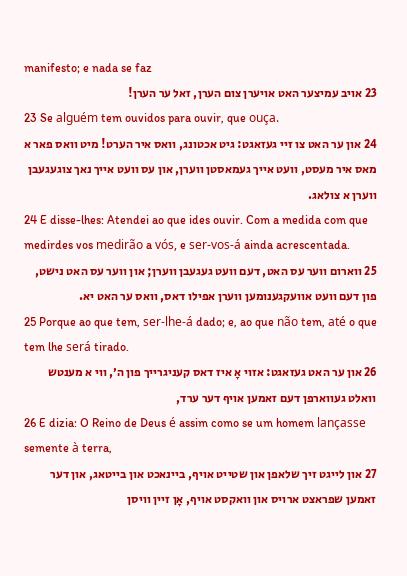manifesto; e nada se faz
23 אויב עמיצער האט אויערן צום הערן, זאל ער הערן!
23 Se alguém tem ouvidos para ouvir, que ouça.
24 און ער האט צו זיי געזאגט: גיט אכטונג, וואס איר הערט! מיט וואס פאר א מאס איר מעסט, וועט אייך געמאסטן ווערן, און עס וועט אייך נאך צוגעגעבן ווערן א צולאג.
24 E disse-lhes: Atendei ao que ides ouvir. Com a medida com que medirdes vos medirão a vós, e ser-vos-á ainda acrescentada.
25 ווארום ווער עס האט, דעם וועט געגעבן ווערן; און ווער עס האט נישט, פון דעם וועט אוועקגענומען ווערן אפילו דאס, וואס ער האט יא.
25 Porque ao que tem, ser-lhe-á dado; e, ao que não tem, até o que tem lhe será tirado.
26 און ער האט געזאגט: אזוי אָ איז דאס קעניגרייך פון ה׳, ווי א מענטש וואלט געווארפן דעם זאמען אויף דער ערד,
26 E dizia: O Reino de Deus é assim como se um homem lançasse semente à terra,
27 און לייגט זיך שלאפן און שטייט אויף, ביינאכט און בייטאג, און דער זאמען שפראצט ארויס און וואקסט אויף, אָן זיין וויסן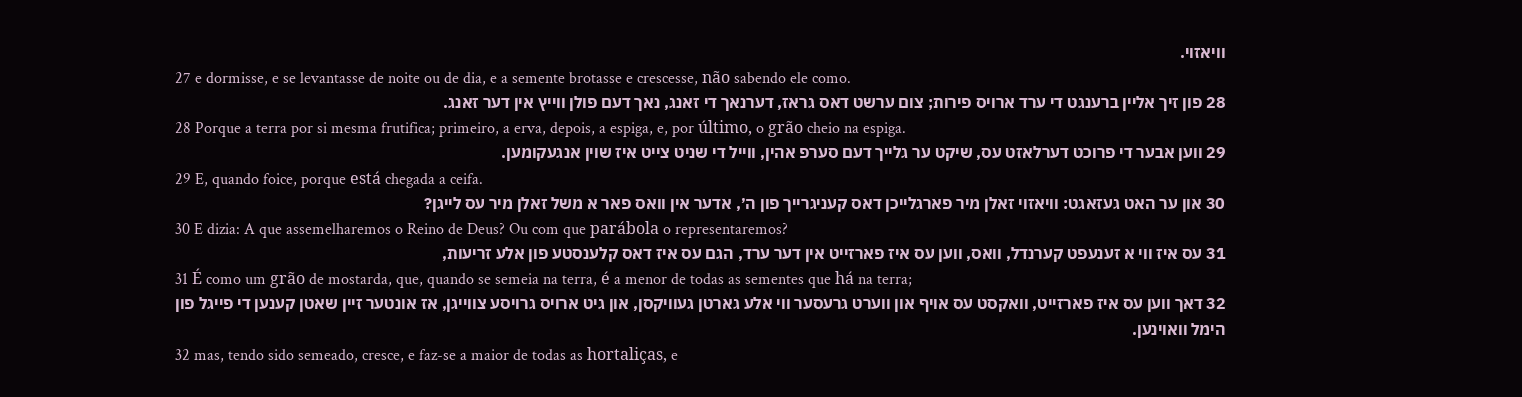וויאזוי.
27 e dormisse, e se levantasse de noite ou de dia, e a semente brotasse e crescesse, não sabendo ele como.
28 פון זיך אליין ברענגט די ערד ארויס פירות; צום ערשט דאס גראז, דערנאך די זאנג, נאך דעם פולן ווייץ אין דער זאנג.
28 Porque a terra por si mesma frutifica; primeiro, a erva, depois, a espiga, e, por último, o grão cheio na espiga.
29 ווען אבער די פרוכט דערלאזט עס, שיקט ער גלייך דעם סערפ אהין, ווייל די שניט צייט איז שוין אנגעקומען.
29 E, quando foice, porque está chegada a ceifa.
30 און ער האט געזאגט: וויאזוי זאלן מיר פארגלייכן דאס קעניגרייך פון ה׳, אדער אין וואס פאר א משל זאלן מיר עס לייגן?
30 E dizia: A que assemelharemos o Reino de Deus? Ou com que parábola o representaremos?
31 עס איז ווי א זענעפט קערנדל, וואס, ווען עס איז פארזייט אין דער ערד, הגם עס איז דאס קלענסטע פון אלע זריעות,
31 É como um grão de mostarda, que, quando se semeia na terra, é a menor de todas as sementes que há na terra;
32 דאך ווען עס איז פארזייט, וואקסט עס אויף און ווערט גרעסער ווי אלע גארטן געוויקסן, און גיט ארויס גרויסע צווייגן, אז אונטער זיין שאטן קענען די פייגל פון הימל וואוינען.
32 mas, tendo sido semeado, cresce, e faz-se a maior de todas as hortaliças, e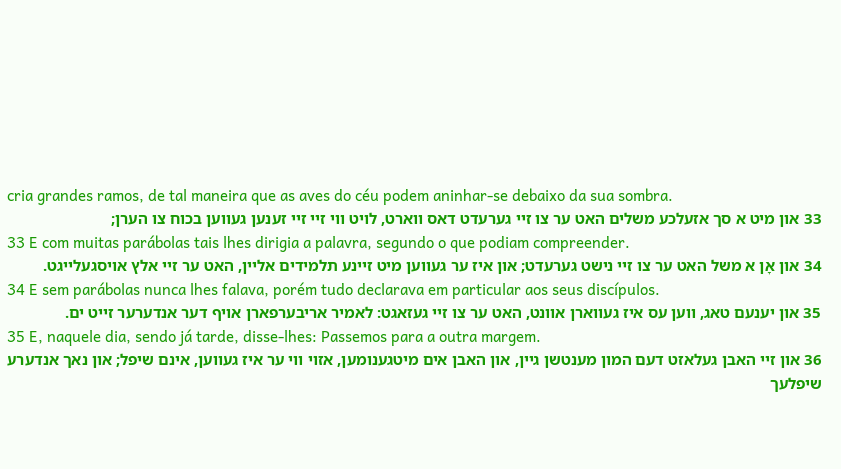cria grandes ramos, de tal maneira que as aves do céu podem aninhar-se debaixo da sua sombra.
33 און מיט א סך אזעלכע משלים האט ער צו זיי גערעדט דאס ווארט, לויט ווי זיי זיי זענען געווען בכוח צו הערן;
33 E com muitas parábolas tais lhes dirigia a palavra, segundo o que podiam compreender.
34 און אָן א משל האט ער צו זיי נישט גערעדט; און איז ער געווען מיט זיינע תלמידים אליין, האט ער זיי אלץ אויסגעלייגט.
34 E sem parábolas nunca lhes falava, porém tudo declarava em particular aos seus discípulos.
35 און יענעם טאג, ווען עס איז געווארן אוונט, האט ער צו זיי געזאגט: לאמיר אריבערפארן אויף דער אנדערער זייט ים.
35 E, naquele dia, sendo já tarde, disse-lhes: Passemos para a outra margem.
36 און זיי האבן געלאזט דעם המון מענטשן גיין, און האבן אים מיטגענומען, אזוי ווי ער איז געווען, אינם שיפל; און נאך אנדערע שיפלעך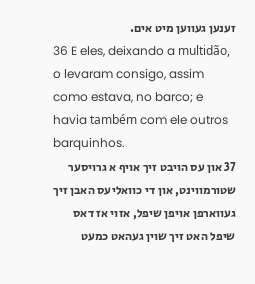זענען געווען מיט אים.
36 E eles, deixando a multidão, o levaram consigo, assim como estava, no barco; e havia também com ele outros barquinhos.
37 און עס הויבט זיך אויף א גרויסער שטורמווינט, און די כוואליעס האבן זיך געווארפן אויפן שיפל, אזוי אז דאס שיפל האט זיך שוין געהאט כמעט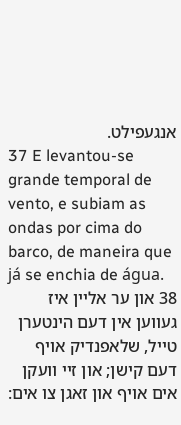אנגעפילט.
37 E levantou-se grande temporal de vento, e subiam as ondas por cima do barco, de maneira que já se enchia de água.
38 און ער אליין איז געווען אין דעם הינטערן טייל, שלאפנדיק אויף דעם קישן; און זיי וועקן אים אויף און זאגן צו אים: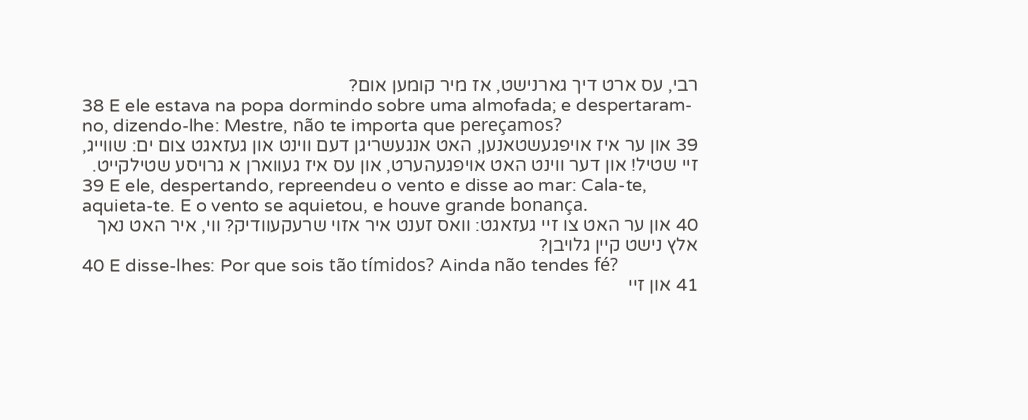רבי, עס ארט דיך גארנישט, אז מיר קומען אום?
38 E ele estava na popa dormindo sobre uma almofada; e despertaram-no, dizendo-lhe: Mestre, não te importa que pereçamos?
39 און ער איז אויפגעשטאנען, האט אנגעשריגן דעם ווינט און געזאגט צום ים: שווייג, זיי שטיל! און דער ווינט האט אויפגעהערט, און עס איז געווארן א גרויסע שטילקייט.
39 E ele, despertando, repreendeu o vento e disse ao mar: Cala-te, aquieta-te. E o vento se aquietou, e houve grande bonança.
40 און ער האט צו זיי געזאגט: וואס זענט איר אזוי שרעקעוודיק? ווי, איר האט נאך אלץ נישט קיין גלויבן?
40 E disse-lhes: Por que sois tão tímidos? Ainda não tendes fé?
41 און זיי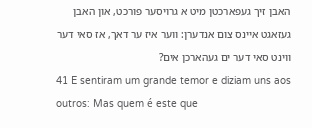האבן זיך געפארכטן מיט א גרויסער פורכט, און האבן געזאגט איינס צום אנדערן: ווער איז ער דאך, אז סאי דער ווינט סאי דער ים געהארכן אים?
41 E sentiram um grande temor e diziam uns aos outros: Mas quem é este que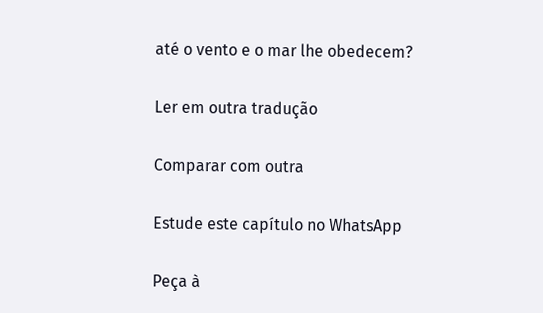até o vento e o mar lhe obedecem?

Ler em outra tradução

Comparar com outra

Estude este capítulo no WhatsApp

Peça à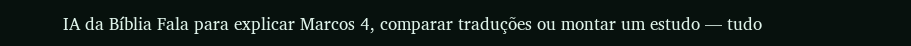IA da Bíblia Fala para explicar Marcos 4, comparar traduções ou montar um estudo — tudo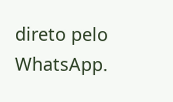direto pelo WhatsApp.